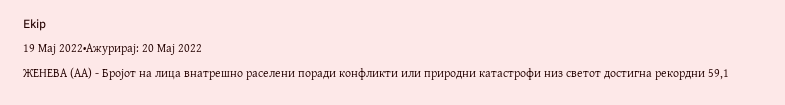Ekip
19 Мај 2022•Ажурирај: 20 Мај 2022
ЖЕНЕВА (АА) - Бројот на лица внатрешно раселени поради конфликти или природни катастрофи низ светот достигна рекордни 59,1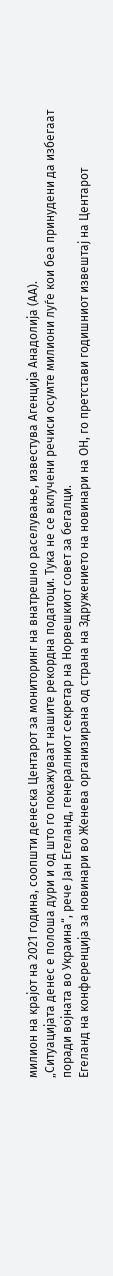милион на крајот на 2021 година, соопшти денеска Центарот за мониторинг на внатрешно раселување, известува Агенција Анадолија (АА).
„Ситуацијата денес е полоша дури и од што го покажуваат нашите рекордна податоци. Тука не се вклучени речиси осумте милиони луѓе кои беа принудени да избегаат поради војната во Украина“, рече Јан Егеланд, генералниот секретар на Норвешкиот совет за бегалци.
Егеланд на конференција за новинари во Женева организирана од страна на Здружението на новинари на ОН, го претстави годишниот извештај на Центарот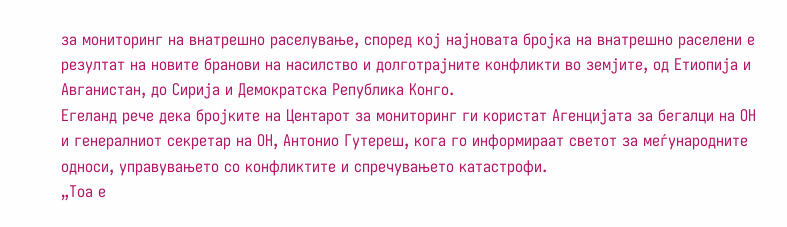за мониторинг на внатрешно раселување, според кој најновата бројка на внатрешно раселени е резултат на новите бранови на насилство и долготрајните конфликти во земјите, од Етиопија и Авганистан, до Сирија и Демократска Република Конго.
Егеланд рече дека бројките на Центарот за мониторинг ги користат Агенцијата за бегалци на ОН и генералниот секретар на ОН, Антонио Гутереш, кога го информираат светот за меѓународните односи, управувањето со конфликтите и спречувањето катастрофи.
„Тоа е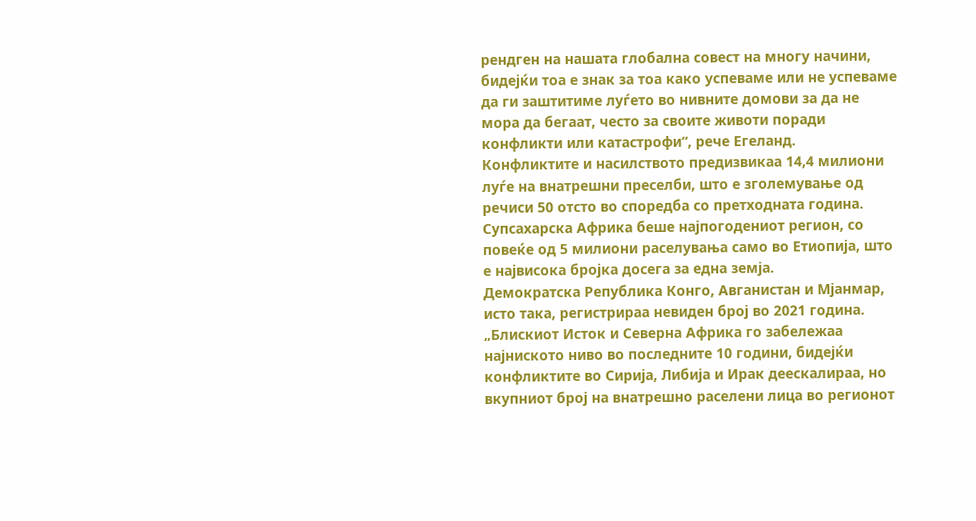рендген на нашата глобална совест на многу начини, бидејќи тоа е знак за тоа како успеваме или не успеваме да ги заштитиме луѓето во нивните домови за да не мора да бегаат, често за своите животи поради конфликти или катастрофи“, рече Егеланд.
Конфликтите и насилството предизвикаа 14,4 милиони луѓе на внатрешни преселби, што е зголемување од речиси 50 отсто во споредба со претходната година.
Супсахарска Африка беше најпогодениот регион, со повеќе од 5 милиони раселувања само во Етиопија, што е највисока бројка досега за една земја.
Демократска Република Конго, Авганистан и Мјанмар, исто така, регистрираа невиден број во 2021 година.
„Блискиот Исток и Северна Африка го забележаа најниското ниво во последните 10 години, бидејќи конфликтите во Сирија, Либија и Ирак деескалираа, но вкупниот број на внатрешно раселени лица во регионот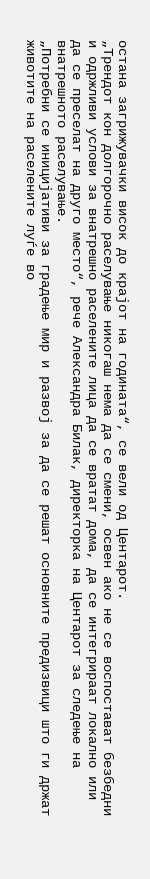остана загрижувачки висок до крајот на годината“, се вели од Центарот.
„Трендот кон долгорочно раселување никогаш нема да се смени, освен ако не се воспостават безбедни и одржливи услови за внатрешно раселените лица да се вратат дома, да се интегрираат локално или да се преселат на друго место“, рече Александра Билак, директорка на Центарот за следење на внатрешното раселување.
„Потребни се иницијативи за градење мир и развој за да се решат основните предизвици што ги држат животите на раселените луѓе во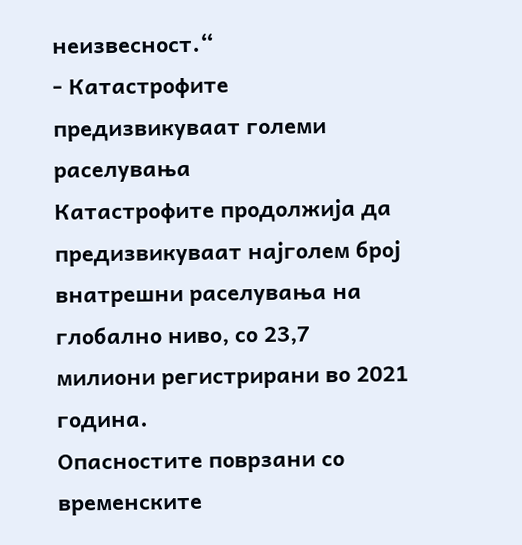неизвесност.“
- Катастрофите предизвикуваат големи раселувања
Катастрофите продолжија да предизвикуваат најголем број внатрешни раселувања на глобално ниво, со 23,7 милиони регистрирани во 2021 година.
Опасностите поврзани со временските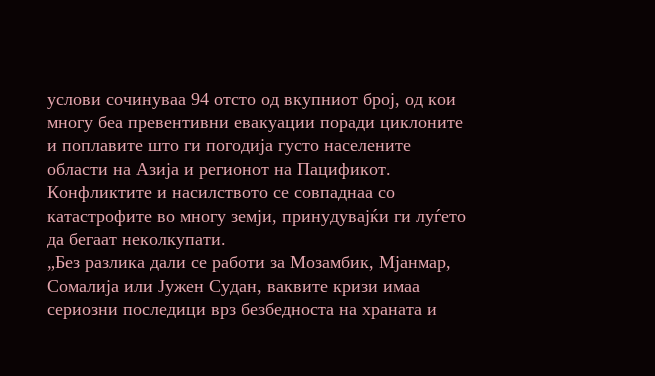услови сочинуваа 94 отсто од вкупниот број, од кои многу беа превентивни евакуации поради циклоните и поплавите што ги погодија густо населените области на Азија и регионот на Пацификот.
Конфликтите и насилството се совпаднаа со катастрофите во многу земји, принудувајќи ги луѓето да бегаат неколкупати.
„Без разлика дали се работи за Мозамбик, Мјанмар, Сомалија или Јужен Судан, ваквите кризи имаа сериозни последици врз безбедноста на храната и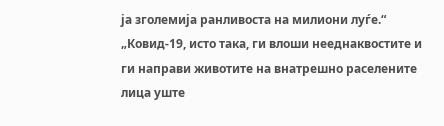ја зголемија ранливоста на милиони луѓе.“
„Ковид-19, исто така, ги влоши нееднаквостите и ги направи животите на внатрешно раселените лица уште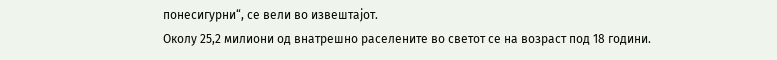понесигурни“, се вели во извештајот.
Околу 25,2 милиони од внатрешно раселените во светот се на возраст под 18 години.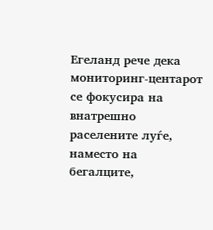Егеланд рече дека мониторинг-центарот се фокусира на внатрешно раселените луѓе, наместо на бегалците,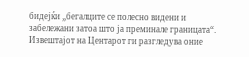бидејќи „бегалците се полесно видени и забележани затоа што ја преминале границата“.
Извештајот на Центарот ги разгледува оние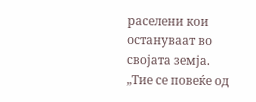раселени кои остануваат во својата земја.
„Тие се повеќе од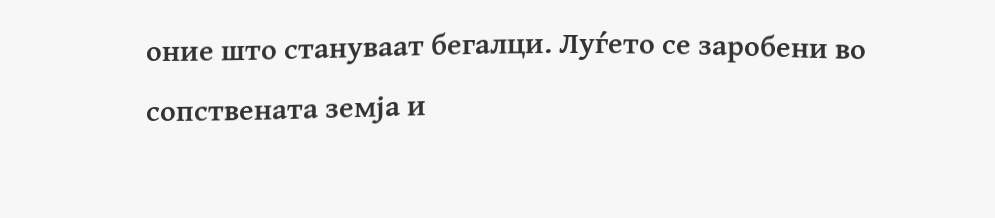оние што стануваат бегалци. Луѓето се заробени во сопствената земја и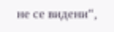не се видени“,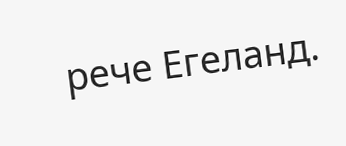рече Егеланд.